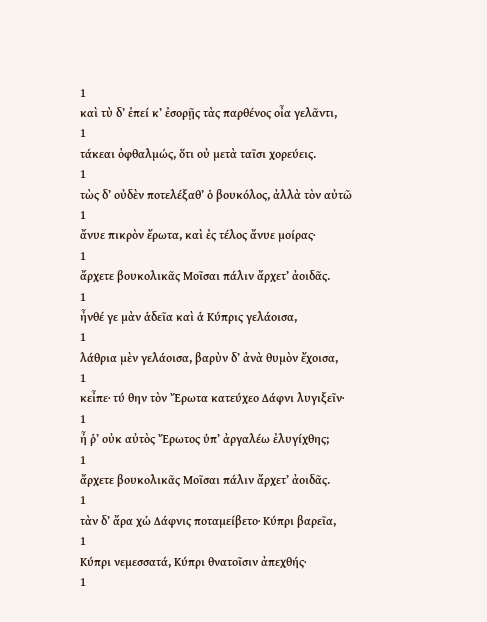1
καὶ τὺ δʼ ἐπεί κʼ ἐσορῇς τὰς παρθένος οἶα γελᾶντι,
1
τάκεαι ὀφθαλμώς, ὅτι οὐ μετὰ ταῖσι χορεύεις.
1
τὼς δʼ οὐδὲν ποτελέξαθʼ ὁ βουκόλος, ἀλλὰ τὸν αὐτῶ
1
ἄνυε πικρὸν ἔρωτα, καὶ ἐς τέλος ἄνυε μοίρας·
1
ἄρχετε βουκολικᾶς Μοῖσαι πάλιν ἄρχετʼ ἀοιδᾶς.
1
ἦνθέ γε μὰν ἁδεῖα καὶ ἁ Κύπρις γελάοισα,
1
λάθρια μὲν γελάοισα, βαρὺν δʼ ἀνὰ θυμὸν ἔχοισα,
1
κεἶπε· τύ θην τὸν Ἔρωτα κατεύχεο Δάφνι λυγιξεῖν·
1
ἦ ῥʼ οὐκ αὐτὸς Ἔρωτος ὑπʼ ἀργαλέω ἐλυγίχθης;
1
ἄρχετε βουκολικᾶς Μοῖσαι πάλιν ἄρχετʼ ἀοιδᾶς.
1
τὰν δʼ ἄρα χὡ Δάφνις ποταμείβετο· Κύπρι βαρεῖα,
1
Κύπρι νεμεσσατά, Κύπρι θνατοῖσιν ἀπεχθής·
1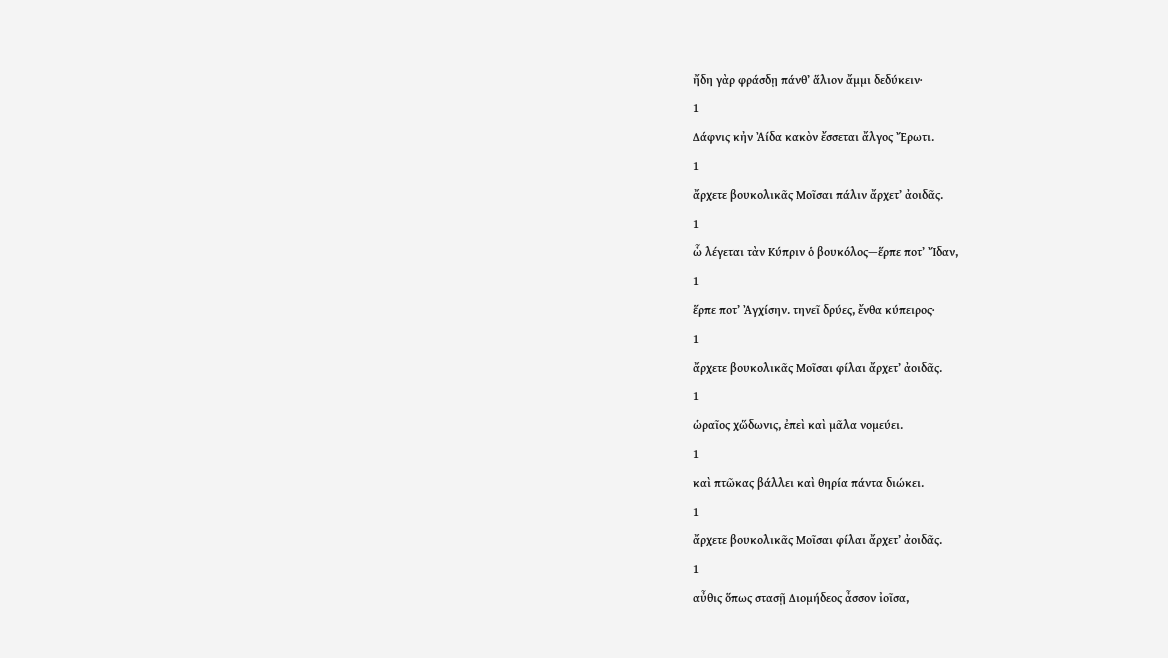ἤδη γὰρ φράσδῃ πάνθʼ ἅλιον ἄμμι δεδύκειν·
1
Δάφνις κἠν Ἀίδα κακὸν ἔσσεται ἄλγος Ἔρωτι.
1
ἄρχετε βουκολικᾶς Μοῖσαι πάλιν ἄρχετʼ ἀοιδᾶς.
1
ὧ λέγεται τὰν Κύπριν ὁ βουκόλος—ἕρπε ποτʼ Ἴδαν,
1
ἕρπε ποτʼ Ἀγχίσην. τηνεῖ δρύες, ἔνθα κύπειρος·
1
ἄρχετε βουκολικᾶς Μοῖσαι φίλαι ἄρχετʼ ἀοιδᾶς.
1
ὡραῖος χὥδωνις, ἐπεὶ καὶ μᾶλα νομεύει.
1
καὶ πτῶκας βάλλει καὶ θηρία πάντα διώκει.
1
ἄρχετε βουκολικᾶς Μοῖσαι φίλαι ἄρχετʼ ἀοιδᾶς.
1
αὖθις ὅπως στασῇ Διομήδεος ἆσσον ἰοῖσα,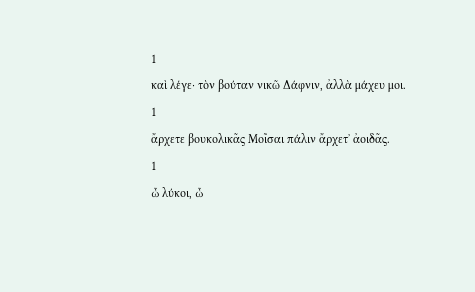1
καὶ λέγε· τὸν βούταν νικῶ Δάφνιν, ἀλλὰ μάχευ μοι.
1
ἄρχετε βουκολικᾶς Μοῖσαι πάλιν ἄρχετʼ ἀοιδᾶς.
1
ὦ λύκοι, ὦ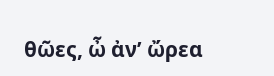θῶες, ὦ ἀνʼ ὤρεα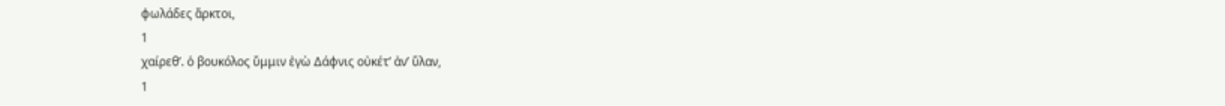φωλάδες ἄρκτοι,
1
χαίρεθʼ. ὁ βουκόλος ὔμμιν ἐγὼ Δάφνις οὐκέτʼ ἀνʼ ὕλαν,
1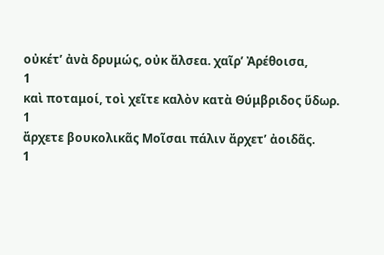οὐκέτʼ ἀνὰ δρυμώς, οὐκ ἄλσεα. χαῖρʼ Ἀρέθοισα,
1
καὶ ποταμοί, τοὶ χεῖτε καλὸν κατὰ Θύμβριδος ὕδωρ.
1
ἄρχετε βουκολικᾶς Μοῖσαι πάλιν ἄρχετʼ ἀοιδᾶς.
1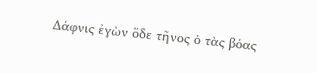Δάφνις ἐγὼν ὅδε τῆνος ὁ τὰς βόας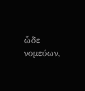ὧδε νομεύων,